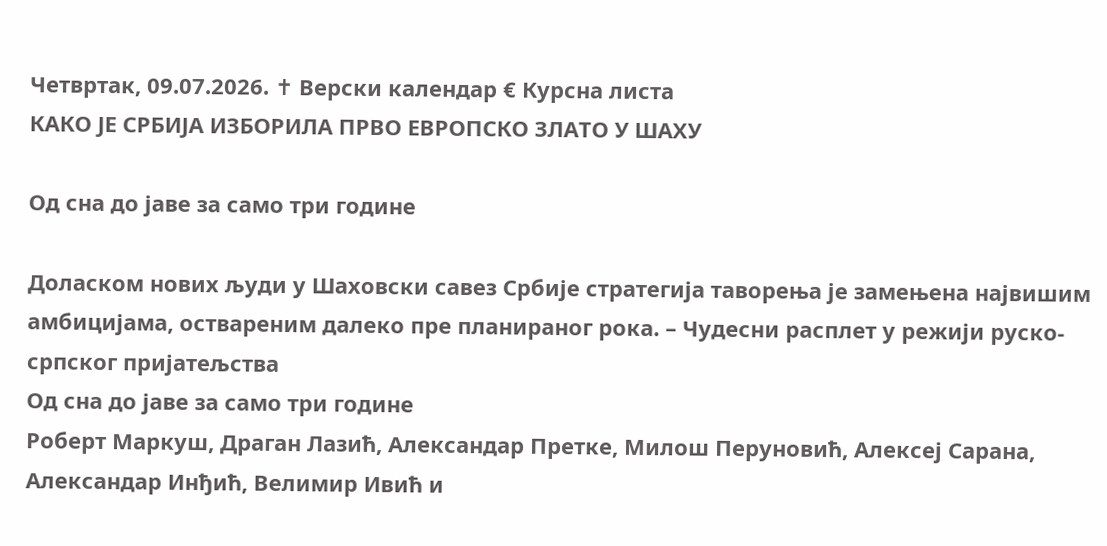Четвртак, 09.07.2026. ✝ Верски календар € Курсна листа
КАКО ЈЕ СРБИЈА ИЗБОРИЛА ПРВО ЕВРОПСКО ЗЛАТО У ШАХУ

Од сна до јаве за само три године

Доласком нових људи у Шаховски савез Србије стратегија таворења је замењена највишим амбицијама, оствареним далеко пре планираног рока. – Чудесни расплет у режији руско-српског пријатељства
Од сна до јаве за само три године
Роберт Маркуш, Драган Лазић, Александар Претке, Милош Перуновић, Алексеј Сарана, Александар Инђић, Велимир Ивић и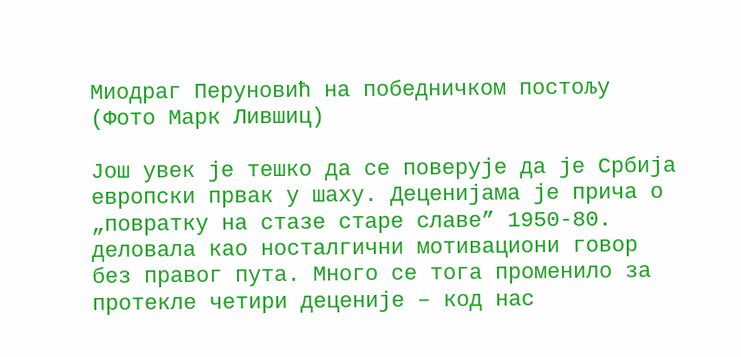Миодраг Перуновић на победничком постољу (Фото Марк Лившиц)

Још увек је тешко да се поверује да је Србија европски првак у шаху. Деценијама је прича о „повратку на стазе старе славе” 1950-80. деловала као носталгични мотивациони говор без правог пута. Много се тога променило за протекле четири деценије – код нас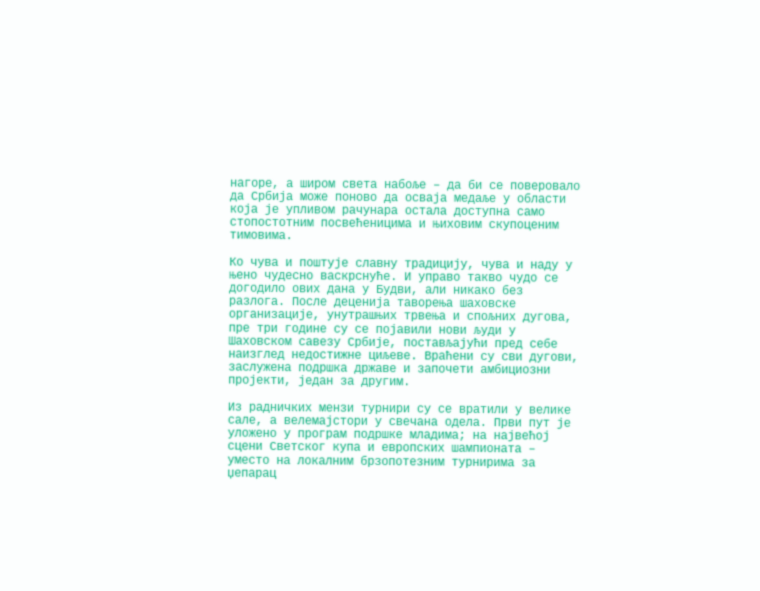нагоре, а широм света набоље – да би се поверовало да Србија може поново да осваја медаље у области која је упливом рачунара остала доступна само стопостотним посвећеницима и њиховим скупоценим тимовима.

Ко чува и поштује славну традицију, чува и наду у њено чудесно васкрснуће. И управо такво чудо се догодило ових дана у Будви, али никако без разлога. После деценија таворења шаховске организације, унутрашњих трвења и спољних дугова, пре три године су се појавили нови људи у Шаховском савезу Србије, постављајући пред себе наизглед недостижне циљеве. Враћени су сви дугови, заслужена подршка државе и започети амбициозни пројекти, један за другим.

Из радничких мензи турнири су се вратили у велике сале, а велемајстори у свечана одела. Први пут је уложено у програм подршке младима; на највећој сцени Светског купа и европских шампионата – уместо на локалним брзопотезним турнирима за џепарац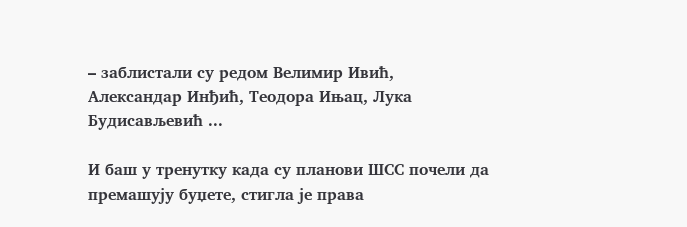– заблистали су редом Велимир Ивић, Александар Инђић, Теодора Ињац, Лука Будисављевић ...

И баш у тренутку када су планови ШСС почели да премашују буџете, стигла је права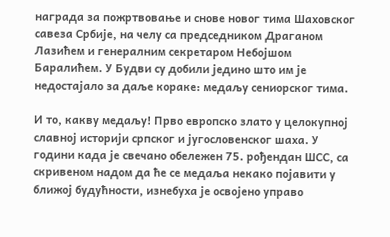награда за пожртвовање и снове новог тима Шаховског савеза Србије, на челу са председником Драганом Лазићем и генералним секретаром Небојшом Баралићем. У Будви су добили једино што им је недостајало за даље кораке: медаљу сениорског тима.

И то, какву медаљу! Прво европско злато у целокупној славној историји српског и југословенског шаха. У години када је свечано обележен 75. рођендан ШСС, са скривеном надом да ће се медаља некако појавити у ближој будућности, изнебуха је освојено управо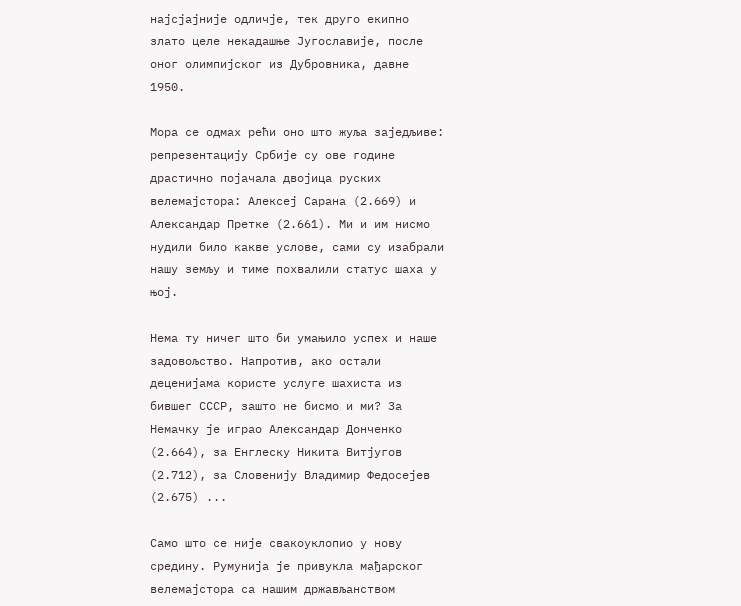најсјајније одличје, тек друго екипно злато целе некадашње Југославије, после оног олимпијског из Дубровника, давне 1950.

Мора се одмах рећи оно што жуља заједљиве: репрезентацију Србије су ове године драстично појачала двојица руских велемајстора: Алексеј Сарана (2.669) и Александар Претке (2.661). Ми и им нисмо нудили било какве услове, сами су изабрали нашу земљу и тиме похвалили статус шаха у њој.

Нема ту ничег што би умањило успех и наше задовољство. Напротив, ако остали деценијама користе услуге шахиста из бившег СССР, зашто не бисмо и ми? За Немачку је играо Александар Донченко (2.664), за Енглеску Никита Витјугов (2.712), за Словенију Владимир Федосејев (2.675) ...

Само што се није свакоуклопио у нову средину. Румунија је привукла мађарског велемајстора са нашим држављанством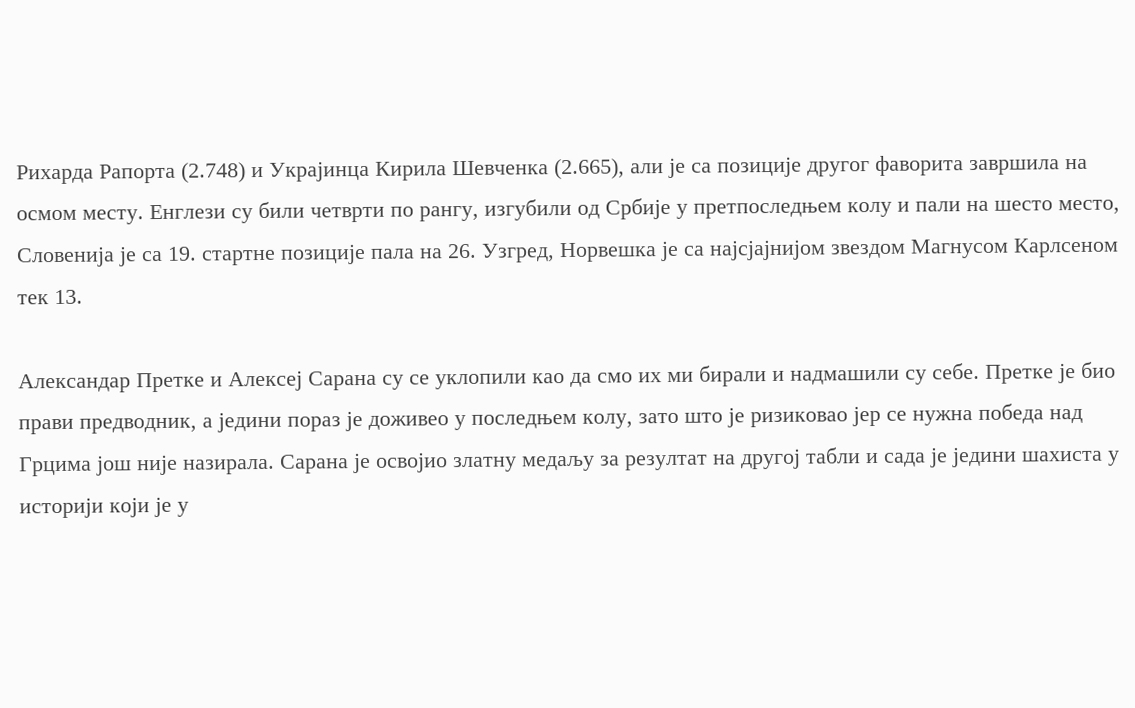Рихарда Рапорта (2.748) и Украјинца Кирила Шевченка (2.665), али је са позиције другог фаворита завршила на осмом месту. Енглези су били четврти по рангу, изгубили од Србије у претпоследњем колу и пали на шесто место, Словенија је са 19. стартне позиције пала на 26. Узгред, Норвешка је са најсјајнијом звездом Магнусом Карлсеном тек 13.

Александар Претке и Алексеј Сарана су се уклопили као да смо их ми бирали и надмашили су себе. Претке је био прави предводник, а једини пораз је доживео у последњем колу, зато што је ризиковао јер се нужна победа над Грцима још није назирала. Сарана је освојио златну медаљу за резултат на другој табли и сада је једини шахиста у историји који је у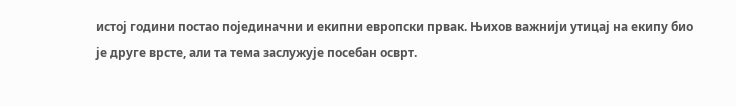истој години постао појединачни и екипни европски првак. Њихов важнији утицај на екипу био је друге врсте, али та тема заслужује посебан осврт.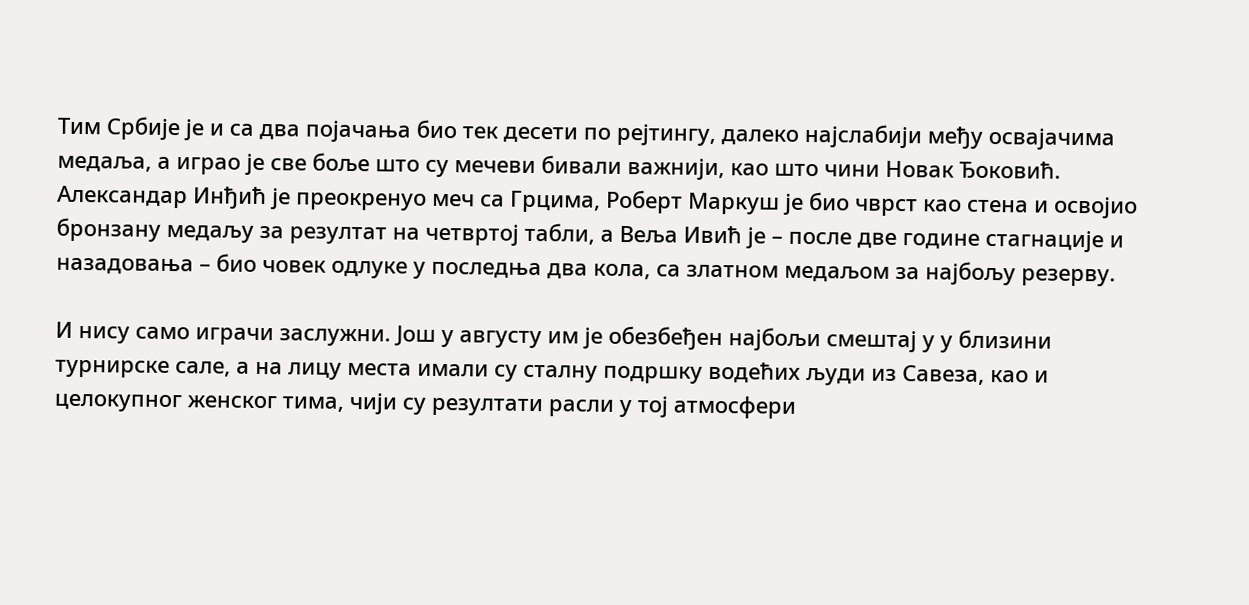Тим Србије је и са два појачања био тек десети по рејтингу, далеко најслабији међу освајачима медаља, а играо је све боље што су мечеви бивали важнији, као што чини Новак Ђоковић. Александар Инђић је преокренуо меч са Грцима, Роберт Маркуш је био чврст као стена и освојио бронзану медаљу за резултат на четвртој табли, а Веља Ивић је – после две године стагнације и назадовања – био човек одлуке у последња два кола, са златном медаљом за најбољу резерву.

И нису само играчи заслужни. Још у августу им је обезбеђен најбољи смештај у у близини турнирске сале, а на лицу места имали су сталну подршку водећих људи из Савеза, као и целокупног женског тима, чији су резултати расли у тој атмосфери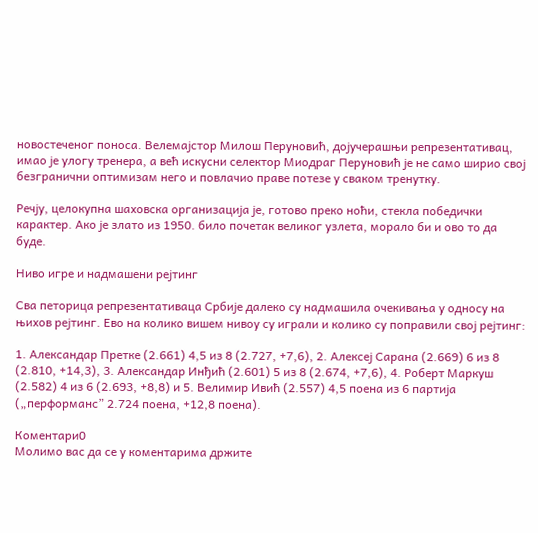новостеченог поноса. Велемајстор Милош Перуновић, дојучерашњи репрезентативац, имао је улогу тренера, а већ искусни селектор Миодраг Перуновић је не само ширио свој безгранични оптимизам него и повлачио праве потезе у сваком тренутку.

Речју, целокупна шаховска организација је, готово преко ноћи, стекла победички карактер. Ако је злато из 1950. било почетак великог узлета, морало би и ово то да буде.

Ниво игре и надмашени рејтинг

Сва петорица репрезентативаца Србије далеко су надмашила очекивања у односу на њихов рејтинг. Ево на колико вишем нивоу су играли и колико су поправили свој рејтинг:

1. Александар Претке (2.661) 4,5 из 8 (2.727, +7,6), 2. Алексеј Сарана (2.669) 6 из 8 (2.810, +14,3), 3. Александар Инђић (2.601) 5 из 8 (2.674, +7,6), 4. Роберт Маркуш (2.582) 4 из 6 (2.693, +8,8) и 5. Велимир Ивић (2.557) 4,5 поена из 6 партија („перформанс” 2.724 поена, +12,8 поена).

Коментари0
Молимо вас да се у коментарима држите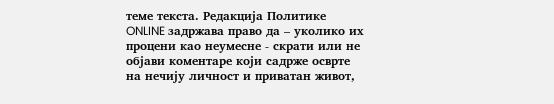теме текста. Редакција Политике ONLINE задржава право да – уколико их процени као неумесне - скрати или не објави коментаре који садрже осврте на нечију личност и приватан живот,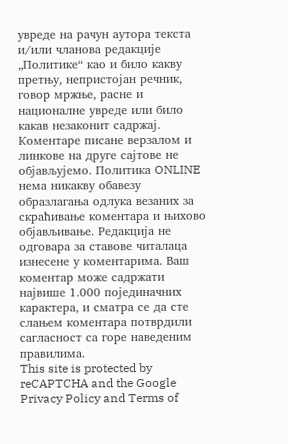увреде на рачун аутора текста и/или чланова редакције „Политике“ као и било какву претњу, непристојан речник, говор мржње, расне и националне увреде или било какав незаконит садржај. Коментаре писане верзалом и линкове на друге сајтове не објављујемо. Политика ONLINE нема никакву обавезу образлагања одлука везаних за скраћивање коментара и њихово објављивање. Редакција не одговара за ставове читалаца изнесене у коментарима. Ваш коментар може садржати највише 1.000 појединачних карактера, и сматра се да сте слањем коментара потврдили сагласност са горе наведеним правилима.
This site is protected by reCAPTCHA and the Google Privacy Policy and Terms of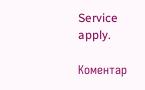Service apply.

Комeнтар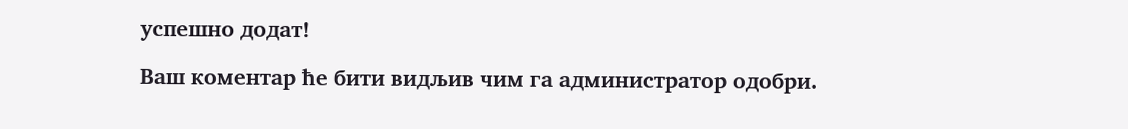успeшно додат!

Ваш комeнтар ћe бити видљив чим га администратор одобри.